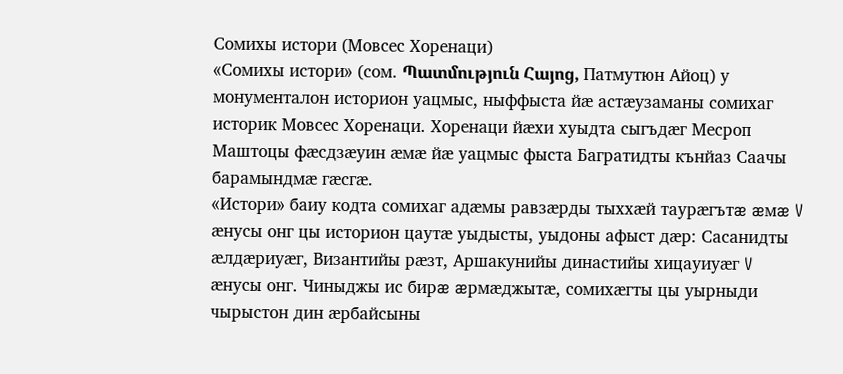Сомихы истори (Мовсес Хоренаци)
«Сомихы истори» (сом. Պատմություն Հայոց, Патмутюн Айоц) у монументалон историон уацмыс, ныффыста йæ астæузаманы сомихаг историк Мовсес Хоренаци. Хоренаци йæхи хуыдта сыгъдæг Месроп Маштоцы фæсдзæуин æмæ йæ уацмыс фыста Багратидты кънйаз Саачы барамындмæ гæсгæ.
«Истори» баиу кодта сомихаг адæмы равзæрды тыххæй таурæгътæ æмæ V æнусы онг цы историон цаутæ уыдысты, уыдоны афыст дæр: Сасанидты æлдæриуæг, Византийы рæзт, Аршакунийы династийы хицауиуæг V æнусы онг. Чиныджы ис бирæ æрмæджытæ, сомихæгты цы уырныди чырыстон дин æрбайсыны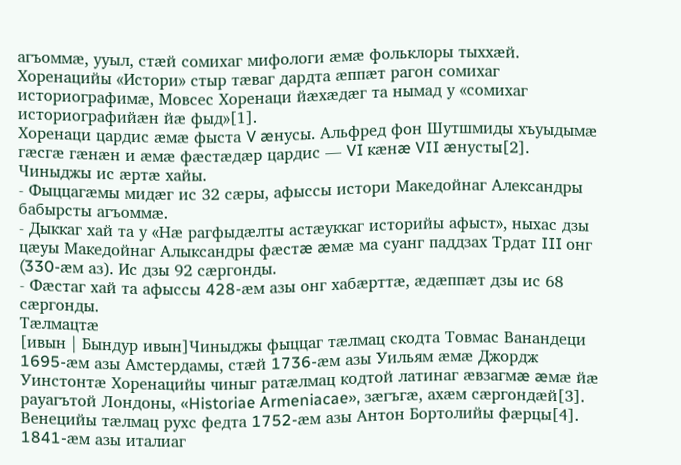агъоммæ, ууыл, стæй сомихаг мифологи æмæ фольклоры тыххæй. Хоренацийы «Истори» стыр тæваг дардта æппæт рагон сомихаг историографимæ, Мовсес Хоренаци йæхæдæг та нымад у «сомихаг историографийæн йæ фыд»[1].
Хоренаци цардис æмæ фыста V æнусы. Альфред фон Шутшмиды хъуыдымæ гæсгæ гæнæн и æмæ фæстæдæр цардис — VI кæнæ VII æнусты[2].
Чиныджы ис æртæ хайы.
- Фыццагæмы мидæг ис 32 сæры, афыссы истори Македойнаг Александры бабырсты агъоммæ.
- Дыккаг хай та у «Нæ рагфыдæлты астæуккаг историйы афыст», ныхас дзы цæуы Македойнаг Алыксандры фæстæ æмæ ма суанг паддзах Трдат III онг (330-æм аз). Ис дзы 92 сæргонды.
- Фæстаг хай та афыссы 428-æм азы онг хабæрттæ, æдæппæт дзы ис 68 сæргонды.
Тæлмацтæ
[ивын | Бындур ивын]Чиныджы фыццаг тæлмац скодта Товмас Ванандеци 1695-æм азы Амстердамы, стæй 1736-æм азы Уильям æмæ Джордж Уинстонтæ Хоренацийы чиныг ратæлмац кодтой латинаг æвзагмæ æмæ йæ рауагътой Лондоны, «Historiae Armeniacae», зæгъгæ, ахæм сæргондæй[3]. Венецийы тæлмац рухс федта 1752-æм азы Антон Бортолийы фæрцы[4]. 1841-æм азы италиаг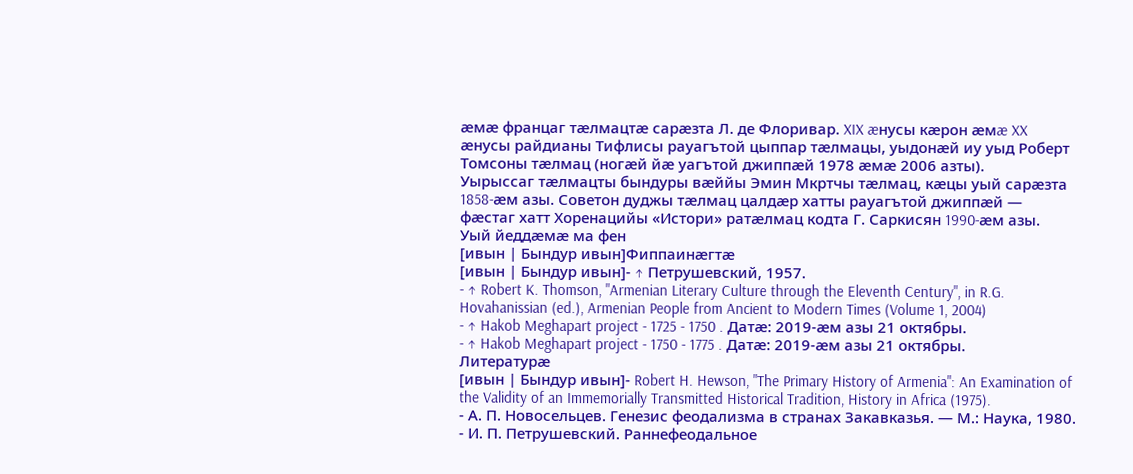æмæ францаг тæлмацтæ сарæзта Л. де Флоривар. XIX æнусы кæрон æмæ XX æнусы райдианы Тифлисы рауагътой цыппар тæлмацы, уыдонæй иу уыд Роберт Томсоны тæлмац (ногæй йæ уагътой джиппæй 1978 æмæ 2006 азты).
Уырыссаг тæлмацты бындуры вæййы Эмин Мкртчы тæлмац, кæцы уый сарæзта 1858-æм азы. Советон дуджы тæлмац цалдæр хатты рауагътой джиппæй — фæстаг хатт Хоренацийы «Истори» ратæлмац кодта Г. Саркисян 1990-æм азы.
Уый йеддæмæ ма фен
[ивын | Бындур ивын]Фиппаинæгтæ
[ивын | Бындур ивын]- ↑ Петрушевский, 1957.
- ↑ Robert K. Thomson, "Armenian Literary Culture through the Eleventh Century", in R.G. Hovahanissian (ed.), Armenian People from Ancient to Modern Times (Volume 1, 2004)
- ↑ Hakob Meghapart project - 1725 - 1750 . Датæ: 2019-æм азы 21 октябры.
- ↑ Hakob Meghapart project - 1750 - 1775 . Датæ: 2019-æм азы 21 октябры.
Литературæ
[ивын | Бындур ивын]- Robert H. Hewson, "The Primary History of Armenia": An Examination of the Validity of an Immemorially Transmitted Historical Tradition, History in Africa (1975).
- А. П. Новосельцев. Генезис феодализма в странах Закавказья. — М.: Наука, 1980.
- И. П. Петрушевский. Раннефеодальное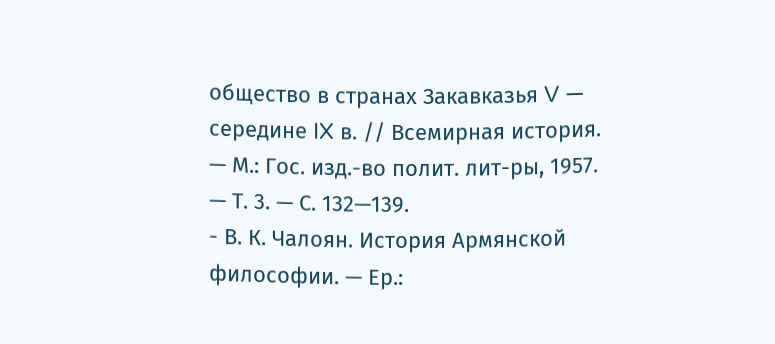общество в странах Закавказья V — середине IX в. // Всемирная история. — М.: Гос. изд.-во полит. лит-ры, 1957. — Т. 3. — С. 132—139.
- В. К. Чалоян. История Армянской философии. — Ер.: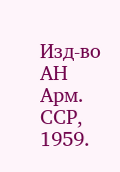Изд-во АН Арм. ССР, 1959.